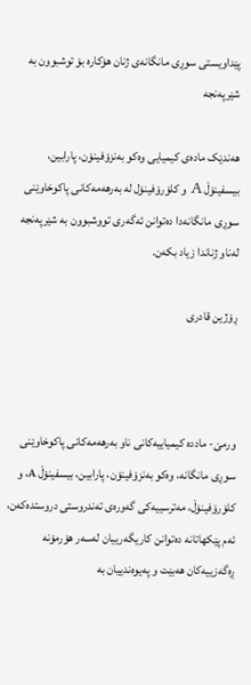پێداویستی سوڕی مانگانەی ژنان هۆکارە بۆ توشبوون بە شێرپەنجە

هەندێک مادەی کیمیایی وەکو بەنزۆفینۆن، پارابین، بیسفینۆڵ A و کلۆرۆفینۆل لە بەرهەمەکانی پاکوخاوێنی سوڕی مانگانەدا دەتوانن ئەگەری تووشبوون بە شێرپەنجە لەناو ژناندا زیاد بکەن.

ڕۆژین قادری



ورمێ- ماددە کیمیاییەکانی ناو بەرهەمەکانی پاکوخاوێنی سوڕی مانگانە، وەکو بەنزۆفینۆن، پارابین، بیسفینۆڵ A، و کلۆرۆفینۆڵ، مەترسییەکی گەورەی تەندروستی دروستدەکەن، ئەم پێکهاتانە دەتوانن کاریگەرییان لەسەر هۆرمۆنە ڕەگەزییەکان هەبێت و پەیوەندییان بە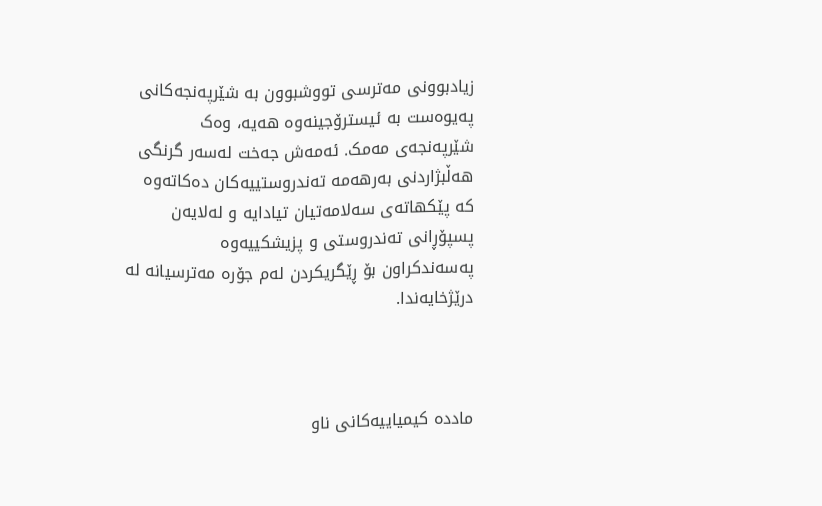زیادبوونی مەترسی تووشبوون بە شێرپەنجەکانی پەیوەست بە ئیسترۆجینەوە هەیە، وەک شێرپەنجەی مەمک. ئەمەش جەخت لەسەر گرنگی هەڵبژاردنی بەرهەمە تەندروستییەکان دەکاتەوە کە پێکهاتەی سەلامەتیان تیادایە و لەلایەن پسپۆڕانی تەندروستی و پزیشکییەوە پەسەندکراون بۆ ڕێگریکردن لەم جۆرە مەترسیانە لە درێژخایەندا.



ماددە کیمیاییەکانی ناو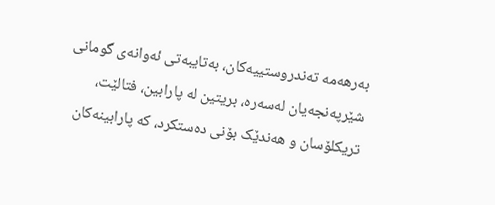بەرهەمە تەندروستییەکان، بەتایبەتی ئەوانەی گومانی شێرپەنجەیان لەسەرە، بریتین لە پارابین، فتالێت، تریکلۆسان و هەندێک بۆنی دەستکرد، کە پارابینەکان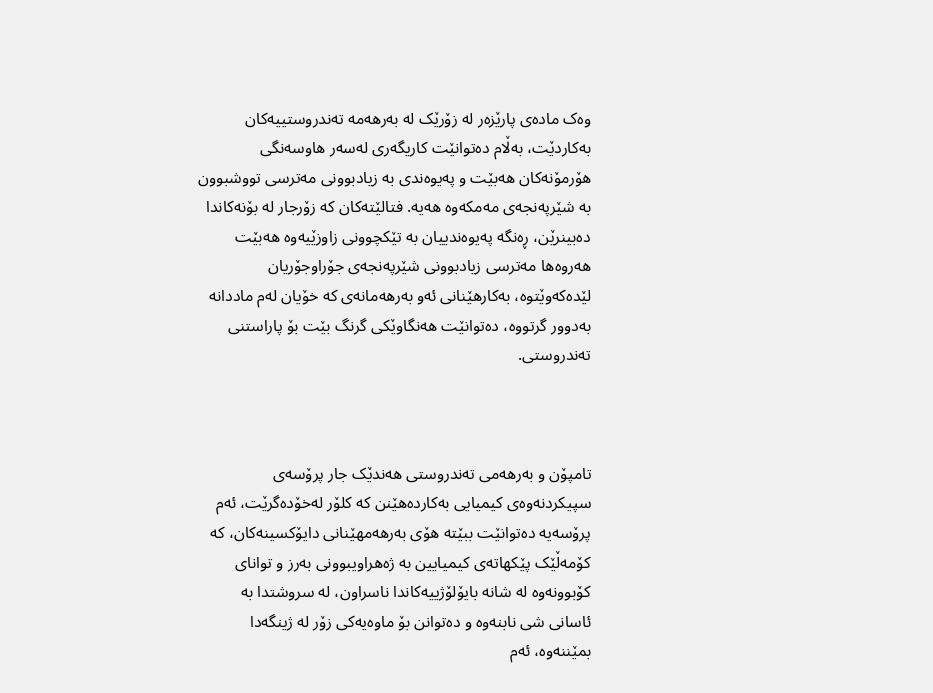وەک مادەی پارێزەر لە زۆرێک لە بەرهەمە تەندروستییەکان بەکاردێت، بەڵام دەتوانێت کاریگەری لەسەر هاوسەنگی هۆرمۆنەکان هەبێت و پەیوەندی بە زیادبوونی مەترسی تووشبوون بە شێرپەنجەی مەمکەوە هەیە. فتالێتەکان کە زۆرجار لە بۆنەکاندا دەبینرێن، ڕەنگە پەیوەندییان بە تێکچوونی زاوزێیەوە هەبێت هەروەها مەترسی زیادبوونی شێرپەنجەی جۆراوجۆریان لێدەکەوێتوە، بەکارهێنانی ئەو بەرهەمانەی کە خۆیان لەم ماددانە بەدوور گرتووە، دەتوانێت هەنگاوێکی گرنگ بێت بۆ پاراستنی تەندروستی.



تامپۆن و بەرهەمی تەندروستی هەندێک جار پرۆسەی سپیکردنەوەی کیمیایی بەکاردەهێنن کە کلۆر لەخۆدەگرێت، ئەم پرۆسەیە دەتوانێت ببێتە هۆی بەرهەمهێنانی دایۆکسینەکان، کە کۆمەڵێک پێکهاتەی کیمیایین بە ژەهراویبوونی بەرز و توانای کۆبوونەوە لە شانە بایۆلۆژییەکاندا ناسراون، لە سروشتدا بە ئاسانی شی نابنەوە و دەتوانن بۆ ماوەیەکی زۆر لە ژینگەدا بمێننەوە، ئەم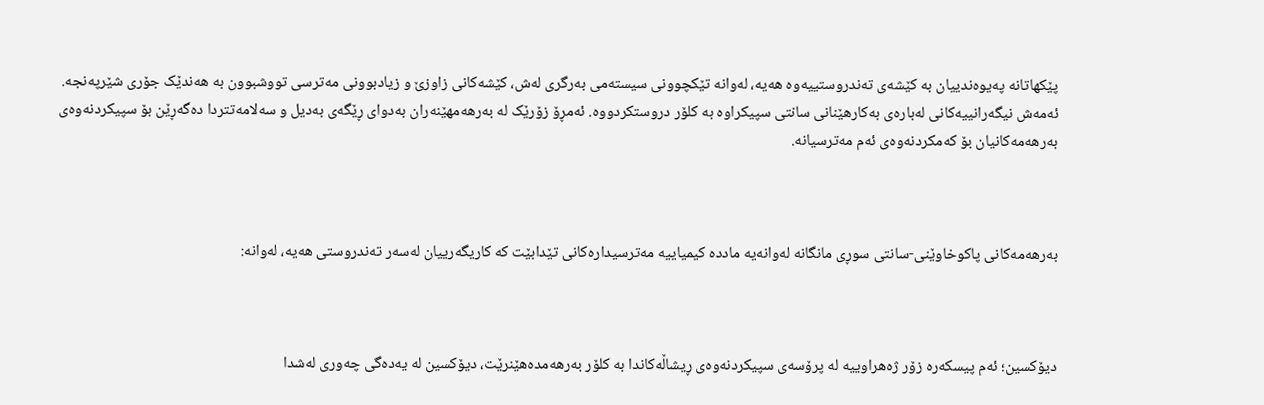پێکهاتانە پەیوەندییان بە کێشەی تەندروستییەوە هەیە، لەوانە تێکچوونی سیستەمی بەرگری لەش، کێشەکانی زاوزێ و زیادبوونی مەترسی تووشبوون بە هەندێک جۆری شێرپەنجە. ئەمەش نیگەرانییەکانی لەبارەی بەکارهێنانی سانتی سپیکراوە بە کلۆر دروستکردووە. ئەمڕۆ زۆرێک لە بەرهەمهێنەران بەدوای ڕێگەی بەدیل و سەلامەتتردا دەگەڕێن بۆ سپیکردنەوەی بەرهەمەکانیان بۆ کەمکردنەوەی ئەم مەترسیانە.



بەرهەمەکانی پاکوخاوێنی-سانتی سوڕی مانگانە لەوانەیە ماددە کیمیاییە مەترسیدارەکانی تێدابێت کە کاریگەرییان لەسەر تەندروستی هەیە، لەوانە:



دیۆکسین؛ ئەم پیسکەرە زۆر ژەهراوییە لە پرۆسەی سپیکردنەوەی ڕیشاڵەکاندا بە کلۆر بەرهەمدەهێنرێت، دیۆکسین لە یەدەگی چەوری لەشدا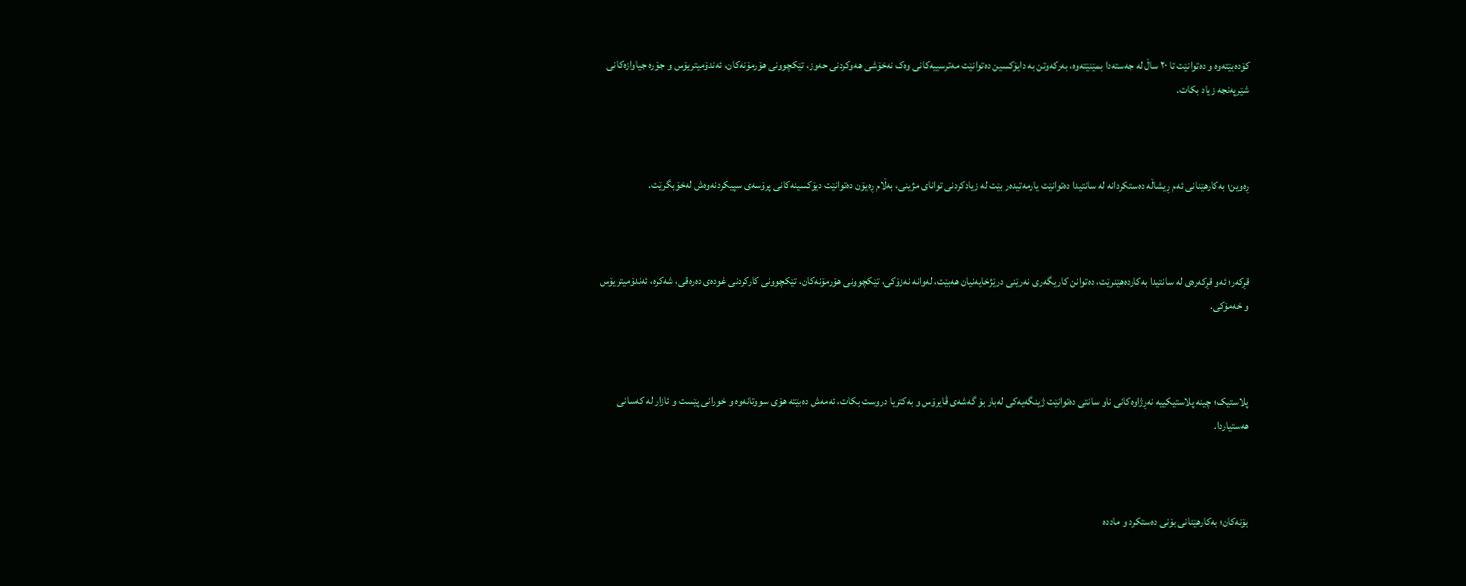کۆدەبێتەوە و دەتوانێت تا ٢٠ ساڵ لە جەستەدا بمێنێتەوە، بەرکەوتن بە دایۆکسین دەتوانێت مەترسییەکانی وەک نەخۆشی هەوکردنی حەوز، تێکچوونی هۆرمۆنەکان، ئەندۆمیتریۆس و جۆرە جیاوازەکانی شێرپەنجە زیاد بکات.



ڕەوین؛ بەکارهێنانی ئەم ڕیشاڵە دەستکردانە لە سانتیدا دەتوانێت یارمەتیدەر بێت لە زیادکردنی توانای مژینی، بەڵام ڕەیۆن دەتوانێت دیۆکسینەکانی پرۆسەی سپیکردنەوەش لەخۆبگرێت.



قڕکەر؛ ئەو قڕکەرەی لە سانتیدا بەکاردەهێنرێت، دەتوانن کاریگەری نەرێنی درێژخایەنیان هەبێت، لەوانە نەزۆکی، تێکچوونی هۆرمۆنەکان، تێکچوونی کارکردنی غودەی دەرەقی، شەکرە، ئەندۆمیتریۆس و خەمۆکی.



پلاستیک؛ چینە پلاستیکییە نەڕژاوەکانی ناو سانتی دەتوانێت ژینگەیەکی لەبار بۆ گەشەی ڤایرۆس و بەکتریا دروست بکات، ئەمەش دەبێتە هۆی سووتانەوە و خورانی پێست و ئازار لە کەسانی هەستیاردا.



بۆنەکان؛ بەکارهێنانی بۆنی دەستکرد و ماددە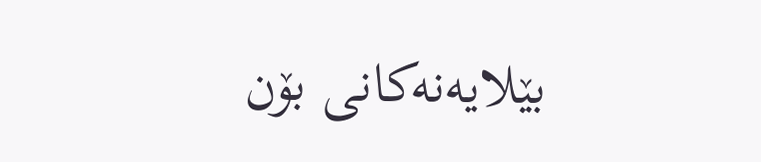بێلایەنەکانی بۆن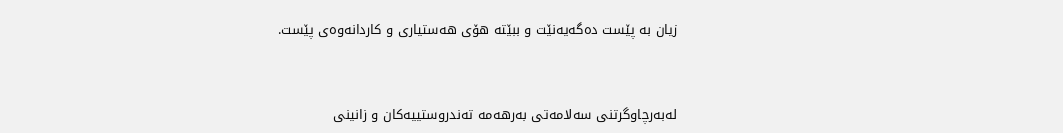زیان بە پێست دەگەیەنێت و ببێتە هۆی هەستیاری و کاردانەوەی پێست.



لەبەرچاوگرتنی سەلامەتی بەرهەمە تەندروستییەکان و زانینی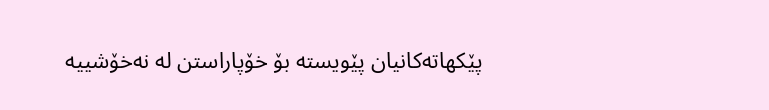پێکهاتەکانیان پێویستە بۆ خۆپاراستن لە نەخۆشییە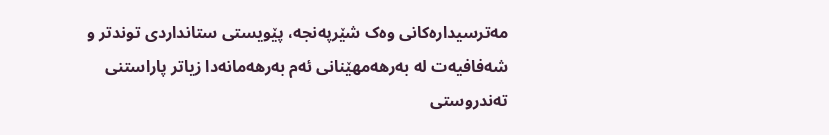مەترسیدارەکانی وەک شێرپەنجە، پێویستی ستانداردی توندتر و شەفافیەت لە بەرهەمهێنانی ئەم بەرهەمانەدا زیاتر پاراستنی تەندروستی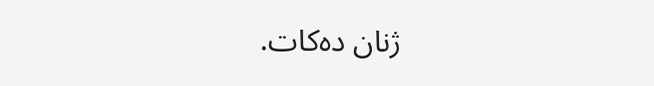ژنان دەکات.